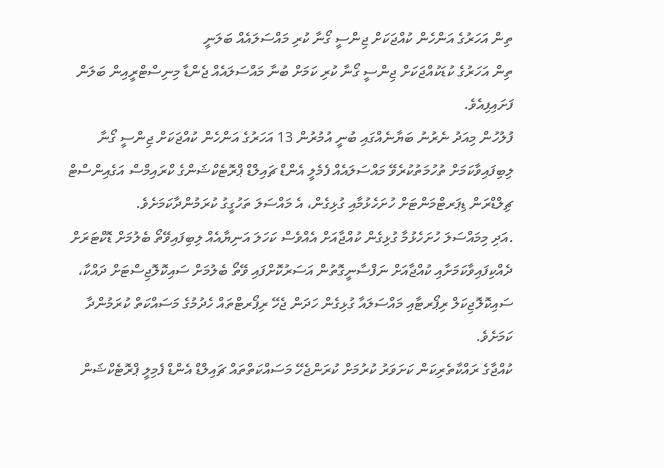ތިން އަހަރުގެ އަންހެން ކުއްޖަކަށް ޖިންސީ ގޯނާ ކުރި މައްސަލައެއް ބަލަނީ
ތިން އަހަރުގެ ކުޑަކުއްޖަކަށް ޖިންސީ ގޯނާ ކުރި ކަމަށް ބުނާ މައްސަލައެއް ޖެންޑާ މިނިސްޓްރީއިން ބަލަން ފަށައިފިއެވެ.
ފުލުހުން މިއަދު ނެރުނު ބަޔާނެއްގައި ބުނީ އުމުރުން 13 އަހަރުގެ އަންހެން ކުއްޖަކަށް ޖިންސީ ގޯނާ ލިބިފައިވާކަމަށް ތުހުމަތުކުރެވޭ މައްސަލައެއް ފެމެލީ އެންޑް ޗައިލްޑް ޕްރޮޓެކްޝަންގެ ކްރައިމްސް އަގެއިންސްޓް ޗިލްޑްރަން ޑިޕަރޓްމަންޓަށް ހުށަހެޅުމާއި ގުޅިގެން، އެ މައްސަލަ ތަހުގީގު ކުރަމުންދާކަމަށެވެ.
.އަދި މިމައްސަލަ ހުށަހެޅުމާ ގުޅިގެން ކުއްޖާއަށް އެއްވެސް ކަހަލަ އަނިޔާއެއް ލިބިފައިވޭތޯ ބެލުމަށް ޑޮކްޓަރަށް ދެއްކިފައިވާކަމަށާއި ކުއްޖާއަށް ނަފްސާނީގޮތުން އަސަރުކޮށްފައި ވޭތޯ ބެލުމަށް ސައިކޮލޮޖިސްޓަށް ދައްކާ، ސައިކޮލޮޖިކަލް ރިޕޯރޓާއި މައްސަލައާ ގުޅިގެން ހަދަން ޖެހޭ ރިޕޯރޓްތައް ހެދުމުގެ މަސައްކަތް ކުރަމުންދާ ކަމަށެވެ.
ކުއްޖާގެ ރައްކާތެރިކަން ކަށަވަރު ކުރުމަށް ކުރަންޖެހޭ މަސައްކަތްތައް ޗައިލްޑް އެންޑް ފެމިލީ ޕްރޮޓެކްޝަން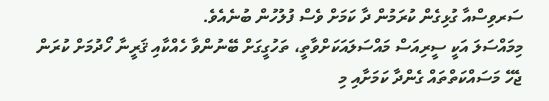ސަރވިސްއާ ގުޅިގެން ކުރަމުން ދާ ކަމަށް ވެސް ފުލުހުން ބުނެއެވެ.
މިމައްސަލަ އަކީ ސީރިއަސް މައްސަލައަކަށްވާތީ، ތަހުގީގަށް ބޭނުންވާ ހެއްކާއި ޤަރީނާ ހޯދުމަށް ކުރަން ޖެހޭ މަސައްކަތްތައް ގެންދާ ކަމަށާއި މި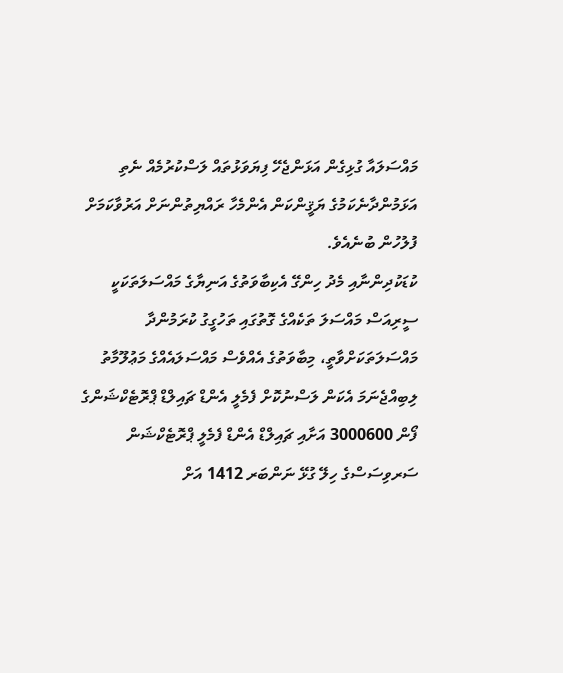މައްސަލައާ ގުޅިގެން އަޅަންޖެހޭ ފިޔަވަޅުތައް ލަސްކުރުމެއް ނެތި އަޅަމުންދާނެކަމުގެ ޔަޤީންކަން އެންމެހާ ރައްޔިތުންނަށް އަރުވާކަމަށް ފުލުހުން ބުނެއެވެ.
ކުޑަކުދިންނާއި މެދު ހިންގޭ އެކިބާވަތުގެ އަނިޔާގެ މައްސަލަތަކަކީ ސީރިއަސް މައްސަލަ ތަކެއްގެ ގޮތުގައި ތަހުގީގު ކުރަމުންދާ މައްސަލަތަކަށްވާތީ، މިބާވަތުގެ އެއްވެސް މައްސަލައެއްގެ މަޢުލޫމާތު ލިބިއްޖެނަމަ އެކަން ލަސްނުކޮށް ފެމެލީ އެންޑް ޗައިލްޑް ޕްރޮޓެކްޝަންގެ ފޯން 3000600 އަށާއި ޗައިލްޑް އެންޑް ފެމެލީ ޕްރޮޓެކްޝަން ސަރވިސަސްގެ ހިލޭ ގުޅޭ ނަންބަރ 1412 އަށް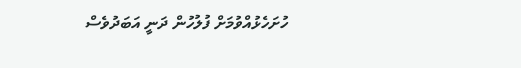ހުށަހެޅުއްވުމަށް ފުލުހުން ދަނީ އަބަދުވެސް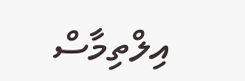އިލްތިމާސް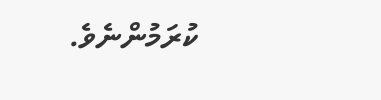ކުރަމުންނެވެ.